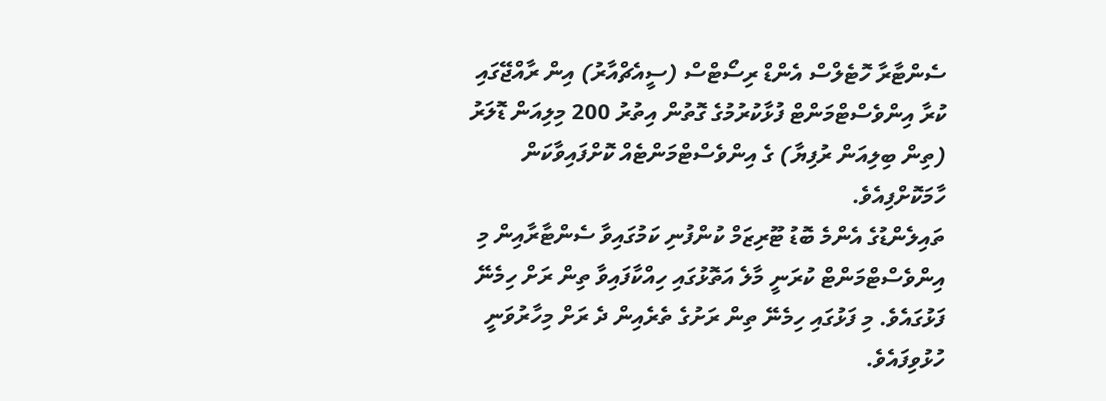ސެންޓާރާ ހޮޓެލްސް އެންޑް ރިސޯޓްސް (ސީއެޗްއާރު) އިން ރާއްޖޭގައި ކުރާ އިންވެސްޓްމަންޓް ފުޅާކުރުމުގެ ގޮތުން އިތުރު 200 މިލިއަން ޑޮލަރު (ތިން ބިލިއަން ރުފިޔާ) ގެ އިންވެސްޓްމަންޓެއް ކޮށްފައިވާކަން ހާމަކޮށްފިއެވެ.
ތައިލެންޑުގެ އެންމެ ބޮޑު ޓޫރިޒަމް ކުންފުނި ކަމުގައިވާ ސެންޓާރާއިން މި އިންވެސްޓްމަންޓް ކުރަނީ މާލެ އަތޮޅުގައި ހިއްކާފައިވާ ތިން ރަށް ހިމެނޭ ފަޅުގައެވެ. މި ފަޅުގައި ހިމެނޭ ތިން ރަށުގެ ތެރެއިން ދެ ރަށް މިހާރުވަނީ ހުޅުވިފައެވެ.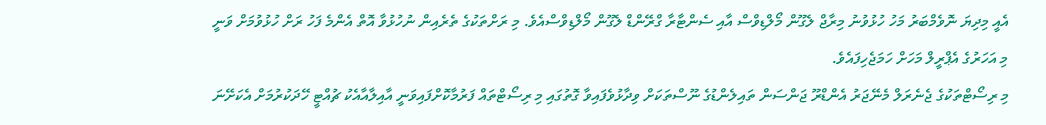އެއީ މިދިޔަ ނޮވެމްބަރު މަހު ހުޅުވުނު މިރާޖް ލެގޫން މޯލްޑިވްސް އާއި ސެންޓާރާ ގްރޭންޑް ލެގޫން މޯލްޑިވްސްއެވެ. މި ރަށްތަކުގެ ތެރެއިން ނުހުޅުވާ އޮތް އެންމެ ފަހު ރަށް ހުޅުވުމަށް ވަނީ މި އަހަރުގެ އެޕްރީލް މަހަށް ހަމަޖެހިފައެވެ.
މި ރިސޯޓްތަކުގެ ޖެނެރަލް މެނޭޖަރު އެންޑްރޫ ޖަންސަން ތައިލެންޑުގެ ނޫސްތަކަށް ވިދާޅުވެފައިވާ ގޮތުގައި މި ރިސޯޓްތައް ފަރުމާކޮށްފައިވަނީ އާއިލާއާއެކު ޗުއްޓީ ހޭދަކުރުމަށް އެކަށޭނަ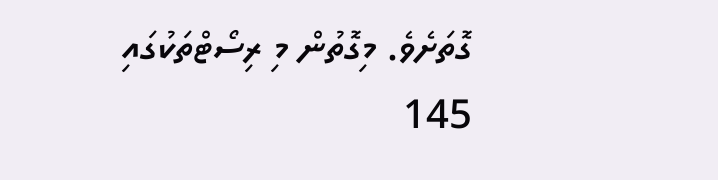ގޮތަށެވެ. މިގޮތުން މި ރިސޯޓްތަކުގައި 145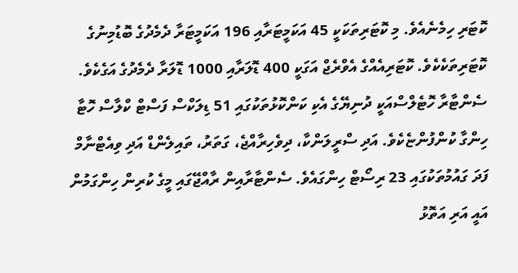ކޮޓަރި ހިމެނެއެވެ. މި ކޮޓަރިތަކަކީ 45 އަކަމީޓަރާއި 196 އަކަމީޓަރާ ދެމެދުގެ ބޮޑުމިނުގެ ކޮޓަރިތަކެކެވެ. ކޮޓަރިއެއްގެ އެވްރެޖް އަގަކީ 400 ޑޮލަރާއި 1000 ޑޮލަރާ ދެމެދުގެ އަގެކެވެ.
ސެންޓާރާ ހޮޓެލްސްއަކީ ދުނިޔޭގެ އެކި ކަންކޮޅުތަކުގައި 51 ޑިލަކްސް ފަސްޓް ކްލާސް ހޮޓާ ހިންގާ ކުންފުންޏެކެވެ. އަދި ސްރީލަންކާ، ދިވެހިރާއްޖެ، ގަތަރު، ތައިލެންޑް އަދި ވިއެޓްނާމް ފަދަ ގައުމުތަކުގައި 23 ރިސޯޓް ހިންގައެވެ. ސެންޓާރާއިން ރާއްޖޭގައި މީގެ ކުރިން ހިންގަމުން އައީ އަރި އަތޮޅު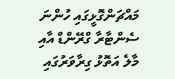މައްޗަންގޮޅީގައި ހުންނަ ސެންޓާރާ ގްރޭންޑް އާއި މާލެ އަތޮޅު ގިރާވަރުގައި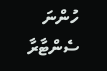ހުންނަ ސެންޓާރާ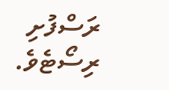ރަސްފުށި ރިސޯޓެވެ.